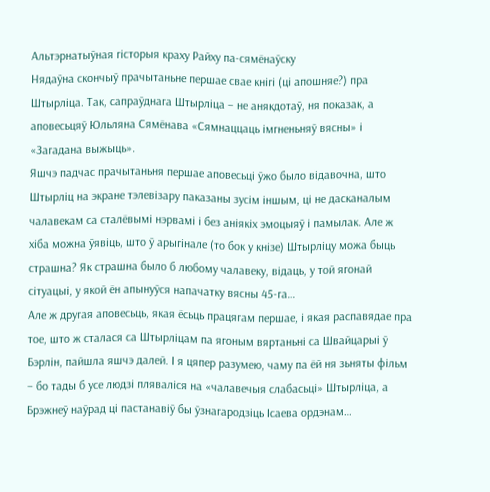Альтэрнатыўная гісторыя краху Райху па-сямёнаўску
Нядаўна скончыў прачытаньне першае свае кнігі (ці апошняе?) пра Штырліца. Так, сапраўднага Штырліца – не анякдотаў, ня показак, а аповесьцяў Юльляна Сямёнава «Сямнаццаць імгненьняў вясны» і «Загадана выжыць».
Яшчэ падчас прачытаньня першае аповесьці ўжо было відавочна, што Штырліц на экране тэлевізару паказаны зусім іншым, ці не дасканалым чалавекам са сталёвымі нэрвамі і без аніякіх эмоцыяў і памылак. Але ж хіба можна ўявіць, што ў арыгінале (то бок у кнізе) Штырліцу можа быць страшна? Як страшна было б любому чалавеку, відаць, у той ягонай сітуацыі, у якой ён апынуўся напачатку вясны 45-га…
Але ж другая аповесьць, якая ёсьць працягам першае, і якая распавядае пра тое, што ж сталася са Штырліцам па ягоным вяртаньні са Швайцарыі ў Бэрлін, пайшла яшчэ далей. І я цяпер разумею, чаму па ёй ня зьняты фільм – бо тады б усе людзі пляваліся на «чалавечыя слабасьці» Штырліца, а Брэжнеў наўрад ці пастанавіў бы ўзнагародзіць Ісаева ордэнам…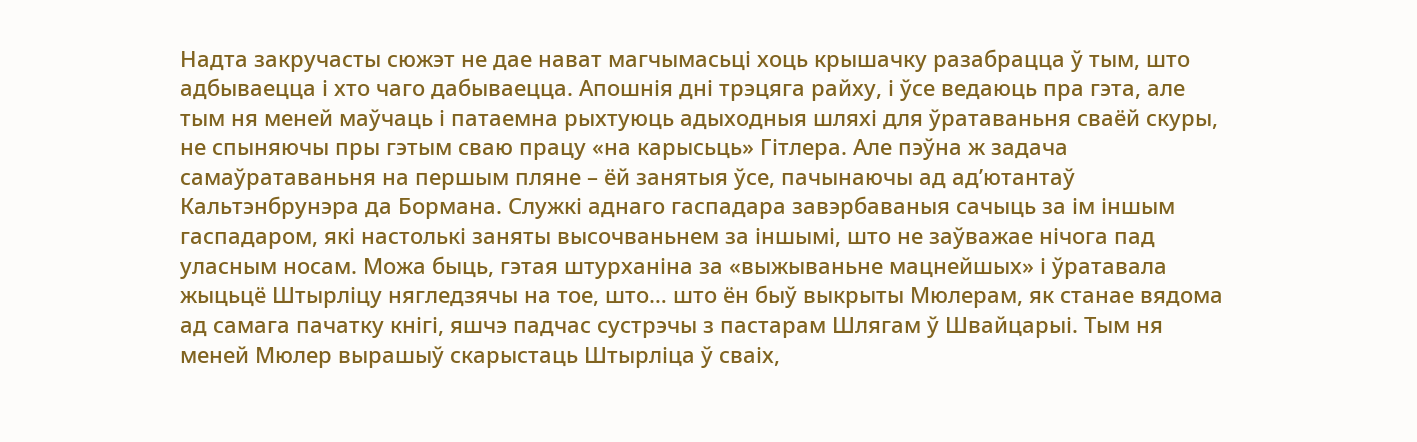Надта закручасты сюжэт не дае нават магчымасьці хоць крышачку разабрацца ў тым, што адбываецца і хто чаго дабываецца. Апошнія дні трэцяга райху, і ўсе ведаюць пра гэта, але тым ня меней маўчаць і патаемна рыхтуюць адыходныя шляхі для ўратаваньня сваёй скуры, не спыняючы пры гэтым сваю працу «на карысьць» Гітлера. Але пэўна ж задача самаўратаваньня на першым пляне – ёй занятыя ўсе, пачынаючы ад ад’ютантаў Кальтэнбрунэра да Бормана. Служкі аднаго гаспадара завэрбаваныя сачыць за ім іншым гаспадаром, які настолькі заняты высочваньнем за іншымі, што не заўважае нічога пад уласным носам. Можа быць, гэтая штурханіна за «выжываньне мацнейшых» і ўратавала жыцьцё Штырліцу нягледзячы на тое, што… што ён быў выкрыты Мюлерам, як станае вядома ад самага пачатку кнігі, яшчэ падчас сустрэчы з пастарам Шлягам ў Швайцарыі. Тым ня меней Мюлер вырашыў скарыстаць Штырліца ў сваіх,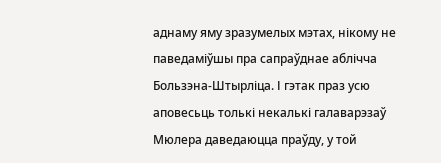аднаму яму зразумелых мэтах, нікому не паведаміўшы пра сапраўднае аблічча Бользэна-Штырліца. І гэтак праз усю аповесьць толькі некалькі галаварэзаў Мюлера даведаюцца праўду, у той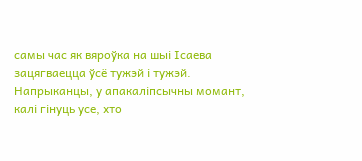самы час як вяроўка на шыі Ісаева зацягваецца ўсё тужэй і тужэй. Напрыканцы, у апакаліпсычны момант, калі гінуць усе, хто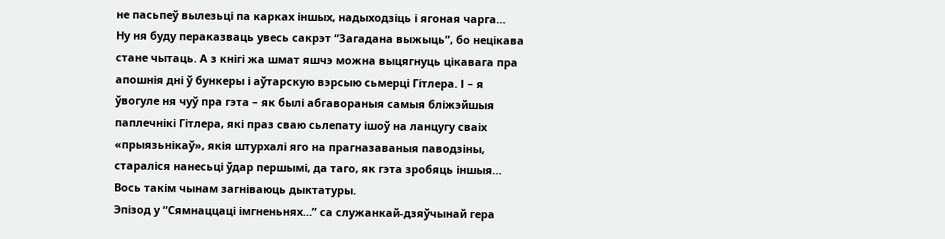не пасьпеў вылезьці па карках іншых, надыходзіць і ягоная чарга…
Ну ня буду пераказваць увесь сакрэт “Загадана выжыць”, бо нецікава стане чытаць. А з кнігі жа шмат яшчэ можна выцягнуць цікавага пра апошнія дні ў бункеры і аўтарскую вэрсыю сьмерці Гітлера. І – я ўвогуле ня чуў пра гэта – як былі абгавораныя самыя бліжэйшыя паплечнікі Гітлера, які праз сваю сьлепату ішоў на ланцугу сваіх «прыязьнікаў», якія штурхалі яго на прагназаваныя паводзіны, стараліся нанесьці ўдар першымі, да таго, як гэта зробяць іншыя… Вось такім чынам загніваюць дыктатуры.
Эпізод у “Сямнаццаці імгненьнях…” са служанкай-дзяўчынай гера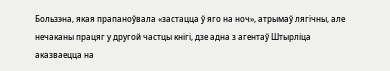Бользэна, якая прапаноўвала «застацца ў яго на ноч», атрымаў лягічны, але нечаканы працяг у другой частцы кнігі, дзе адна з агентаў Штырліца аказваецца на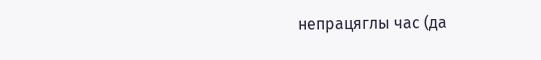непрацяглы час (да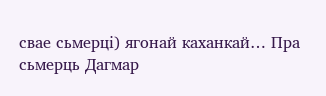свае сьмерці) ягонай каханкай… Пра сьмерць Дагмар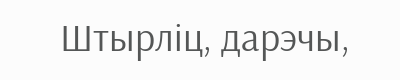Штырліц, дарэчы,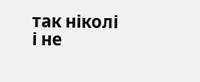так ніколі і не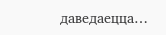даведаецца…